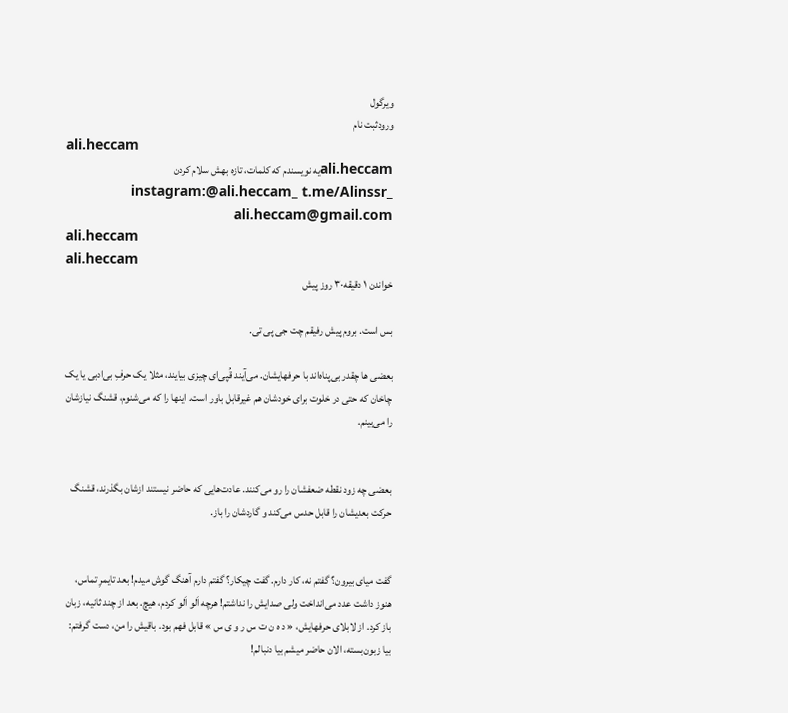ویرگول
ورودثبت نام
ali.heccam
ali.heccamیه نویسندم که کلمات، تازه بهش سلام کردن instagram:@ali.heccam_ t.me/Alinssr_ ali.heccam@gmail.com
ali.heccam
ali.heccam
خواندن ۱ دقیقه·۳ روز پیش

بس است. بروم پیش رفیقم چت جی پی تی.

بعضی ها چقدر بی‌پناه‌اند با حرفهایشان. می‌آیند قُپی‌ای چیزی بیایند، مثلا یک حرفِ بی‌ادبی یا یک چاخان که حتی در خلوت برای خودشان هم غیرقابل باور است. اینها را که می‌شنوم، قشنگ نیازشان را می‌بینم.


بعضی چه زود نقطه ضعفشان را رو می‌کنند. عادت‌هایی که حاضر نیستند ازشان بگذرند، قشنگ حرکت بعدیشان را قابل حدس می‌کند و گاردشان را باز.


گفت میای بیرون؟ گفتم نه، کار دارم. گفت چیکار؟ گفتم دارم آهنگ گوش میدم! بعد تایمرِ تماس، هنوز داشت عدد می‌انداخت ولی صدایش را نداشتم! هرچه اَلو اَلو کردم، هیچ. بعد از چند ثانیه، زبان باز کرد. از لابلای حرفهایش، « د ه ن ت س ر و ی س » قابل فهم بود. باقیش را من، دست گرفتم: بیا زبون‌بسته، الان حاضر میشم بیا دنبالم!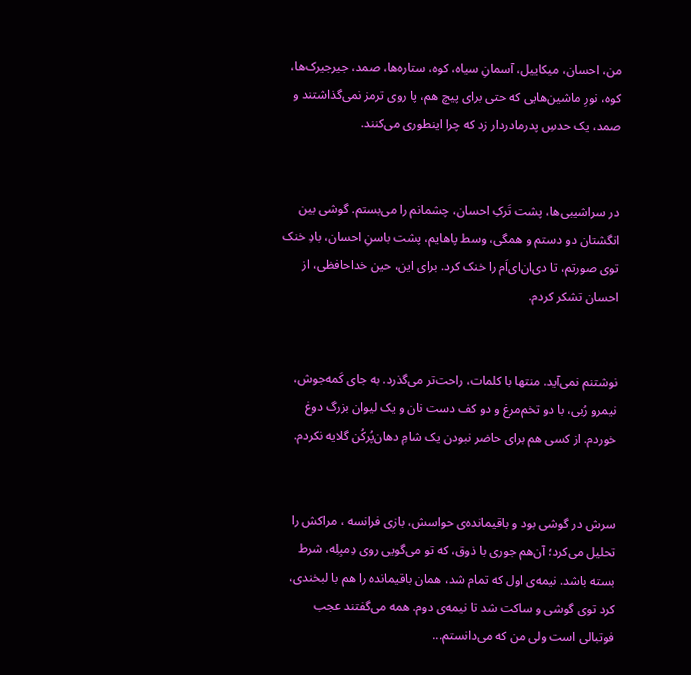من، احسان، میکاییل، آسمانِ سیاه، کوه، ستاره‌ها، صمد، جیرجیرک‌ها، کوه، نورِ ماشین‌هایی که حتی برای پیچ هم، پا روی ترمز نمی‌گذاشتند و صمد، یک حدسِ پدرمادر‌دار زد که چرا اینطوری می‌کنند.


در سراشیبی‌ها، پشت تَرکِ احسان، چشمانم را می‌بستم. گوشی بین انگشتان دو دستم و همگی، وسط پاهایم، پشت باسنِ احسان، بادِ خنک توی صورتم، تا دی‌ان‌ای‌اَم را خنک کرد. برای این، حین خداحافظی، از احسان تشکر کردم.


نوشتنم نمی‌آید. منتها با کلمات، راحت‌تر می‌گذرد. به جای کَمه‌جوش، نیمرو رُبی، با دو تخم‌مرغ و دو کف دست نان و یک لیوان بزرگ دوغ خوردم. از کسی هم برای حاضر نبودن یک شامِ دهان‌پُرکُن گلایه نکردم.


سرش در گوشی بود و باقیمانده‌ی حواسش، بازی فرانسه ، مراکش را تحلیل می‌کرد؛ آن‌هم جوری با ذوق، که تو می‌گویی روی دِمبِلِه، شرط بسته باشد. نیمه‌ی اول که تمام شد، همان باقیمانده را هم با لبخندی، کرد توی گوشی و ساکت شد تا نیمه‌ی دوم. همه می‌گفتند عجب فوتبالی است ولی من که می‌دانستم...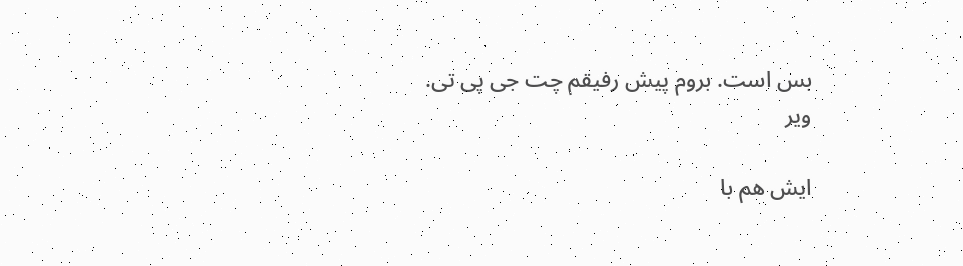بس است. بروم پیش رفیقم چت جی پی تی. ویر

ایش هم با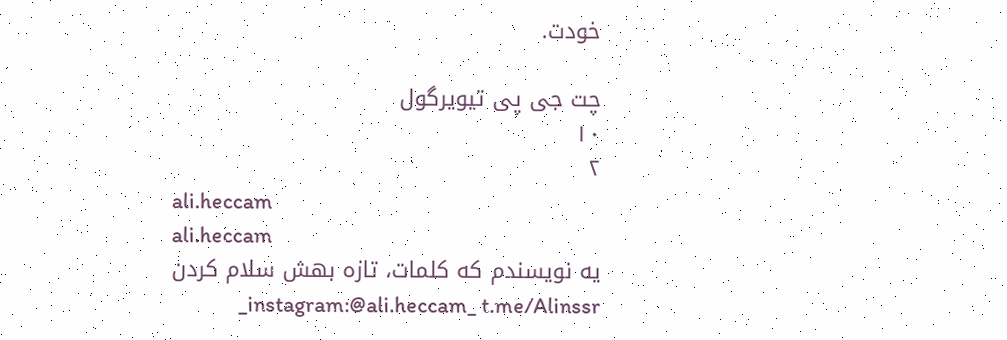خودت.

چت جی پی تیویرگول
۱۰
۲
ali.heccam
ali.heccam
یه نویسندم که کلمات، تازه بهش سلام کردن instagram:@ali.heccam_ t.me/Alinssr_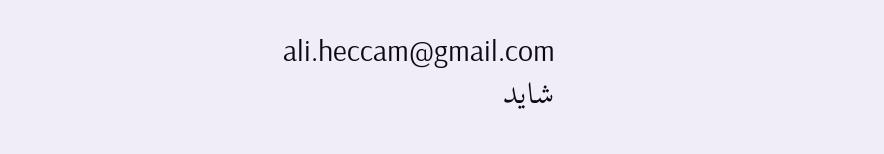ali.heccam@gmail.com
شاید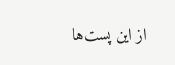از این پست‌ها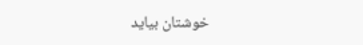خوشتان بیاید